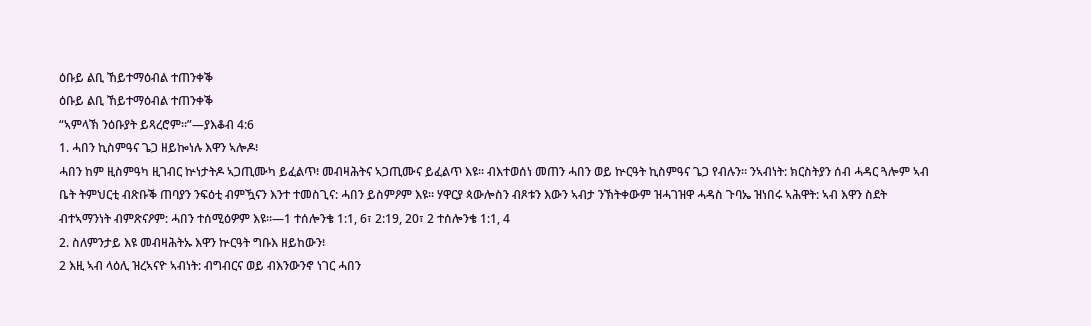ዕቡይ ልቢ ኸይተማዕብል ተጠንቀቕ
ዕቡይ ልቢ ኸይተማዕብል ተጠንቀቕ
“ኣምላኽ ንዕቡያት ይጻረሮም።”—ያእቆብ 4:6
1. ሓበን ኪስምዓና ጌጋ ዘይኰነሉ እዋን ኣሎዶ፧
ሓበን ከም ዚስምዓካ ዚገብር ኵነታትዶ ኣጋጢሙካ ይፈልጥ፧ መብዛሕትና ኣጋጢሙና ይፈልጥ እዩ። ብእተወሰነ መጠን ሓበን ወይ ኵርዓት ኪስምዓና ጌጋ የብሉን። ንኣብነት: ክርስትያን ሰብ ሓዳር ጓሎም ኣብ ቤት ትምህርቲ ብጽቡቕ ጠባያን ንፍዕቲ ብምዃናን እንተ ተመስጊና: ሓበን ይስምዖም እዩ። ሃዋርያ ጳውሎስን ብጾቱን እውን ኣብታ ንኽትቀውም ዝሓገዝዋ ሓዳስ ጉባኤ ዝነበሩ ኣሕዋት: ኣብ እዋን ስደት ብተኣማንነት ብምጽናዖም: ሓበን ተሰሚዕዎም እዩ።—1 ተሰሎንቄ 1:1, 6፣ 2:19, 20፣ 2 ተሰሎንቄ 1:1, 4
2. ስለምንታይ እዩ መብዛሕትኡ እዋን ኵርዓት ግቡእ ዘይከውን፧
2 እዚ ኣብ ላዕሊ ዝረኣናዮ ኣብነት: ብግብርና ወይ ብእንውንኖ ነገር ሓበን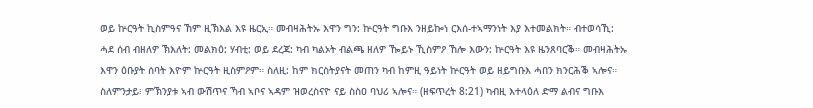ወይ ኵርዓት ኪስምዓና ኸም ዚኽእል እዩ ዜርኢ። መብዛሕትኡ እዋን ግን: ኵርዓት ግቡእ ንዘይኰነ ርእሰ-ተኣማንነት እያ እተመልክት። ብተወሳኺ: ሓደ ሰብ ብዘለዎ ኽእለት: መልክዕ: ሃብቲ: ወይ ደረጃ: ካብ ካልኦት ብልጫ ዘለዎ ዀይኑ ኺስምዖ ኸሎ እውን: ኵርዓት እዩ ዜንጸባርቕ። መብዛሕትኡ እዋን ዕቡያት ሰባት እዮም ኵርዓት ዚስምዖም። ስለዚ: ከም ክርስትያናት መጠን ካብ ከምዚ ዓይነት ኵርዓት ወይ ዘይግቡእ ሓበን ክንርሕቕ ኣሎና። ስለምንታይ፧ ምኽንያቱ ኣብ ውሽጥና ኻብ ኣቦና ኣዳም ዝወረስናዮ ናይ ስስዐ ባህሪ ኣሎና። (ዘፍጥረት 8:21) ካብዚ እተላዕለ ድማ ልብና ግቡእ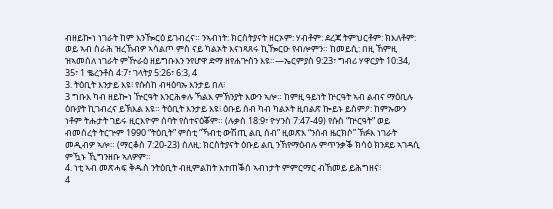ብዘይኰነ ነገራት ከም እንዀርዕ ይገብረና። ንኣብነት: ክርስትያናት ዘርኦም: ሃብቶም: ደረጃ ትምህርቶም: ክእለቶም: ወይ ኣብ ስራሕ ዝረኸብዎ ኣሳልጦ ምስ ናይ ካልኦት እናነጻጸሩ ኪዀርዑ የብሎምን። ከመይሲ: በዚ ኸምዚ ዝኣመሰለ ነገራት ምዅራዕ ዘይግቡእን ንየሆዋ ድማ ዘየሐጕስን እዩ።—ኤርምያስ 9:23፣ ግብሪ ሃዋርያት 10:34, 35፣ 1 ቈረንቶስ 4:7፣ ገላትያ 5:26፣ 6:3, 4
3. ትዕቢት እንታይ እዩ፧ የሱስከ ብዛዕባኡ እንታይ በለ፧
3 ግቡእ ካብ ዘይኰነ ዅርዓት እንርሕቀሉ ኻልእ ምኽንያት እውን ኣሎ። ከምዚ ዓይነት ኵርዓት ኣብ ልብና ማዕቢሉ ዕቡያት ኪገብረና ይኽእል እዩ። ትዕቢት እንታይ እዩ፧ ዕቡይ ሰብ ካብ ካልኦት ዚበልጽ ኰይኑ ይስምዖ: ከምኡውን ነቶም ትሑታት ገይሩ ዚርእዮም ሰባት የስተናዕቖም። (ሉቃስ 18:9፣ ዮሃንስ 7:47-49) የሱስ “ኵርዓት” ወይ ብመሰረት ትርጕም 1990 “ትዕቢት” ምስቲ “ኻብቲ ውሽጢ ልቢ ሰብ” ዚወጽእ “ንሰብ ዜርክሶ” ኽፉእ ነገራት መዲብዎ ኣሎ። (ማርቆስ 7:20-23) ስለዚ: ክርስትያናት ዕቡይ ልቢ ንኸየማዕብሉ ምጥንቃቕ ክሳዕ ክንደይ ኣገዳሲ ምዃኑ ኺግንዘቡ ኣለዎም።
4. ነቲ ኣብ መጽሓፍ ቅዱስ ንትዕቢት ብዚምልከት እተጠቕሰ ኣብነታት ምምርማር ብኸመይ ይሕግዘና፧
4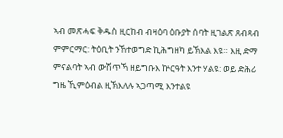ኣብ መጽሓፍ ቅዱስ ዚርከብ ብዛዕባ ዕቡያት ሰባት ዚገልጽ ጸብጻብ ምምርማር: ትዕቢት ንኸተወግድ ኪሕግዘካ ይኽእል እዩ። እዚ ድማ ምናልባት ኣብ ውሽጥኻ ዘይግቡእ ኵርዓት እንተ ሃልዩ: ወይ ድሕሪ ግዜ ኺምዕብል ዚኽእለሉ ኣጋጣሚ እንተልዩ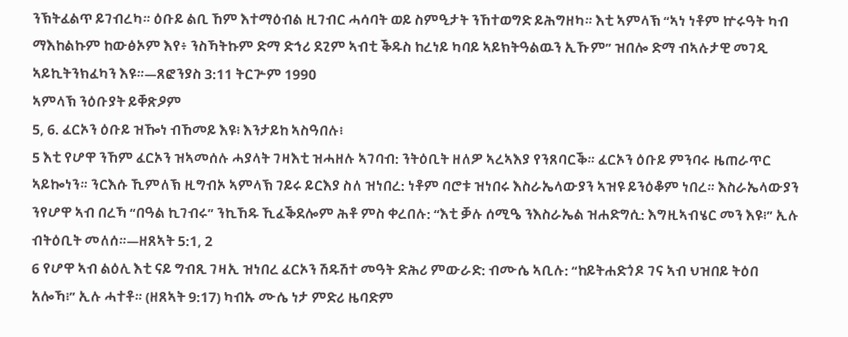ንኽትፈልጥ ይገብረካ። ዕቡይ ልቢ ኸም እተማዕብል ዚገብር ሓሳባት ወይ ስምዒታት ንኸተወግድ ይሕግዘካ። እቲ ኣምላኽ “ኣነ ነቶም ኵሩዓት ካብ ማእከልኩም ከውፅኦም እየ፥ ንስኻትኩም ድማ ድኅሪ ደጊም ኣብቲ ቕዱስ ከረነይ ካባይ ኣይክትዓልዉን ኢኹም” ዝበሎ ድማ ብኣሉታዊ መገዲ ኣይኪትንክፈካን እዩ።—ጸፎንያስ 3:11 ትርጕም 1990
ኣምላኽ ንዕቡያት ይቐጽዖም
5, 6. ፈርኦን ዕቡይ ዝዀነ ብኸመይ እዩ፧ እንታይከ ኣስዓበሉ፧
5 እቲ የሆዋ ንኸም ፈርኦን ዝኣመሰሉ ሓያላት ገዛእቲ ዝሓዘሉ ኣገባብ: ንትዕቢት ዘለዎ ኣረኣእያ የንጸባርቕ። ፈርኦን ዕቡይ ምንባሩ ዜጠራጥር ኣይኰነን። ንርእሱ ኺምለኽ ዚግብኦ ኣምላኽ ገይሩ ይርእያ ስለ ዝነበረ: ነቶም ባሮቱ ዝነበሩ እስራኤላውያን ኣዝዩ ይንዕቆም ነበረ። እስራኤላውያን ንየሆዋ ኣብ በረኻ “በዓል ኪገብሩ” ንኪኸዱ ኺፈቕደሎም ሕቶ ምስ ቀረበሉ: “እቲ ቓሉ ሰሚዔ ንእስራኤል ዝሐድግሲ: እግዚኣብሄር መን እዩ፧” ኢሉ ብትዕቢት መለሰ።—ዘጸኣት 5:1, 2
6 የሆዋ ኣብ ልዕሊ እቲ ናይ ግብጺ ገዛኢ ዝነበረ ፈርኦን ሽዱሽተ መዓት ድሕሪ ምውራድ: ብሙሴ ኣቢሉ: “ከይትሐድጎዶ ገና ኣብ ህዝበይ ትዕበ አሎኻ፧” ኢሉ ሓተቶ። (ዘጸኣት 9:17) ካብኡ ሙሴ ነታ ምድሪ ዜባድም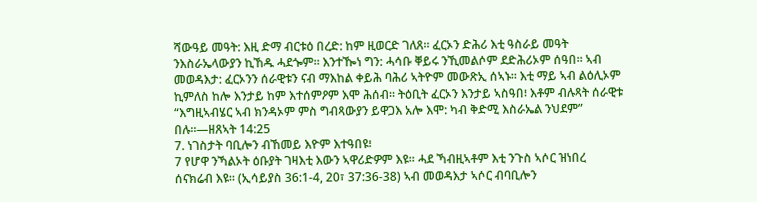ሻውዓይ መዓት: እዚ ድማ ብርቱዕ በረድ: ከም ዚወርድ ገለጸ። ፈርኦን ድሕሪ እቲ ዓስራይ መዓት ንእስራኤላውያን ኪኸዱ ሓደጐም። እንተዀነ ግን: ሓሳቡ ቐይሩ ንኺመልሶም ደድሕሪኦም ሰዓበ። ኣብ መወዳእታ: ፈርኦንን ሰራዊቱን ናብ ማእከል ቀይሕ ባሕሪ ኣትዮም መውጽኢ ሰኣኑ። እቲ ማይ ኣብ ልዕሊኦም ኪምለስ ከሎ እንታይ ከም እተሰምዖም እሞ ሕሰብ። ትዕቢት ፈርኦን እንታይ ኣስዓበ፧ እቶም ብሉጻት ሰራዊቱ “እግዚኣብሄር ኣብ ክንዳኦም ምስ ግብጻውያን ይዋጋእ አሎ እሞ: ካብ ቅድሚ እስራኤል ንህደም” በሉ።—ዘጸኣት 14:25
7. ነገስታት ባቢሎን ብኸመይ እዮም እተዓበዩ፧
7 የሆዋ ንኻልኦት ዕቡያት ገዛእቲ እውን ኣዋሪድዎም እዩ። ሓደ ኻብዚኣቶም እቲ ንጉስ ኣሶር ዝነበረ ሰናክሬብ እዩ። (ኢሳይያስ 36:1-4, 20፣ 37:36-38) ኣብ መወዳእታ ኣሶር ብባቢሎን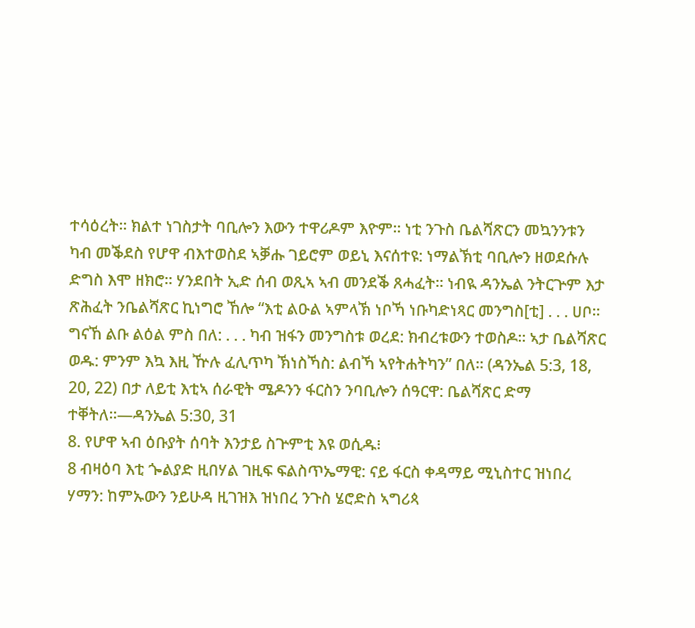ተሳዕረት። ክልተ ነገስታት ባቢሎን እውን ተዋሪዶም እዮም። ነቲ ንጉስ ቤልሻጽርን መኳንንቱን ካብ መቕደስ የሆዋ ብእተወስደ ኣቓሑ ገይሮም ወይኒ እናሰተዩ: ነማልኽቲ ባቢሎን ዘወደሱሉ ድግስ እሞ ዘክሮ። ሃንደበት ኢድ ሰብ ወጺኣ ኣብ መንደቕ ጸሓፈት። ነብዪ ዳንኤል ንትርጕም እታ ጽሕፈት ንቤልሻጽር ኪነግሮ ኸሎ “እቲ ልዑል ኣምላኽ ነቦኻ ነቡካድነጻር መንግስ[ቲ] . . . ሀቦ። ግናኸ ልቡ ልዕል ምስ በለ: . . . ካብ ዝፋን መንግስቱ ወረደ: ክብረቱውን ተወስዶ። ኣታ ቤልሻጽር ወዱ: ምንም እኳ እዚ ዅሉ ፈሊጥካ ኽነስኻስ: ልብኻ ኣየትሐትካን” በለ። (ዳንኤል 5:3, 18, 20, 22) በታ ለይቲ እቲኣ ሰራዊት ሜዶንን ፋርስን ንባቢሎን ሰዓርዋ: ቤልሻጽር ድማ ተቐትለ።—ዳንኤል 5:30, 31
8. የሆዋ ኣብ ዕቡያት ሰባት እንታይ ስጕምቲ እዩ ወሲዱ፧
8 ብዛዕባ እቲ ጐልያድ ዚበሃል ገዚፍ ፍልስጥኤማዊ: ናይ ፋርስ ቀዳማይ ሚኒስተር ዝነበረ ሃማን: ከምኡውን ንይሁዳ ዚገዝእ ዝነበረ ንጉስ ሄሮድስ ኣግሪጳ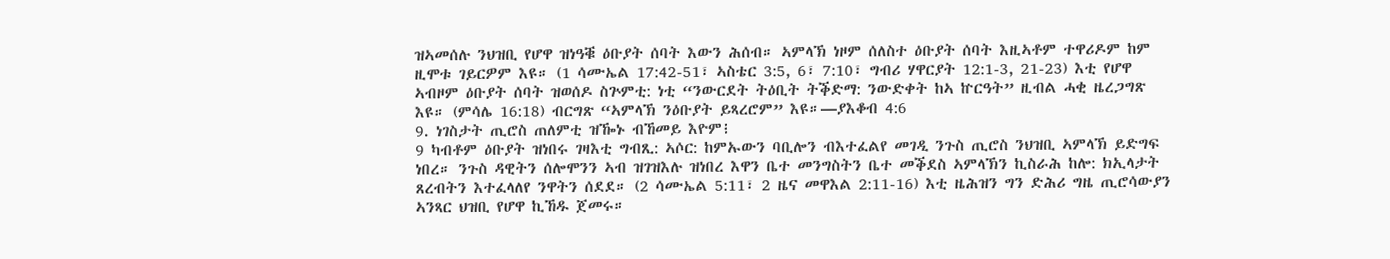ዝኣመሰሉ ንህዝቢ የሆዋ ዝነዓቑ ዕቡያት ሰባት እውን ሕሰብ። ኣምላኽ ነዞም ሰለስተ ዕቡያት ሰባት እዚኣቶም ተዋሪዶም ከም ዚሞቱ ገይርዎም እዩ። (1 ሳሙኤል 17:42-51፣ ኣስቴር 3:5, 6፣ 7:10፣ ግብሪ ሃዋርያት 12:1-3, 21-23) እቲ የሆዋ ኣብዞም ዕቡያት ሰባት ዝወሰዶ ስጕምቲ: ነቲ “ንውርደት ትዕቢት ትቕድማ: ንውድቀት ከኣ ኵርዓት” ዚብል ሓቂ ዜረጋግጽ እዩ። (ምሳሌ 16:18) ብርግጽ “ኣምላኽ ንዕቡያት ይጻረሮም” እዩ።—ያእቆብ 4:6
9. ነገስታት ጢሮስ ጠለምቲ ዝዀኑ ብኸመይ እዮም፧
9 ካብቶም ዕቡያት ዝነበሩ ገዛእቲ ግብጺ: ኣሶር: ከምኡውን ባቢሎን ብእተፈልየ መገዲ ንጉስ ጢሮስ ንህዝቢ ኣምላኽ ይድግፍ ነበረ። ንጉስ ዳዊትን ሰሎሞንን ኣብ ዝገዝእሉ ዝነበረ እዋን ቤተ መንግስትን ቤተ መቕደስ ኣምላኽን ኪስራሕ ከሎ: ክኢላታት ጸረብትን እተፈላለየ ንዋትን ሰደደ። (2 ሳሙኤል 5:11፣ 2 ዜና መዋእል 2:11-16) እቲ ዜሕዝን ግን ድሕሪ ግዜ ጢሮሳውያን ኣንጻር ህዝቢ የሆዋ ኪኸዱ ጀመሩ።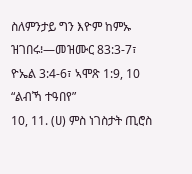ስለምንታይ ግን እዮም ከምኡ ዝገበሩ፧—መዝሙር 83:3-7፣ ዮኤል 3:4-6፣ ኣሞጽ 1:9, 10
“ልብኻ ተዓበየ”
10, 11. (ሀ) ምስ ነገስታት ጢሮስ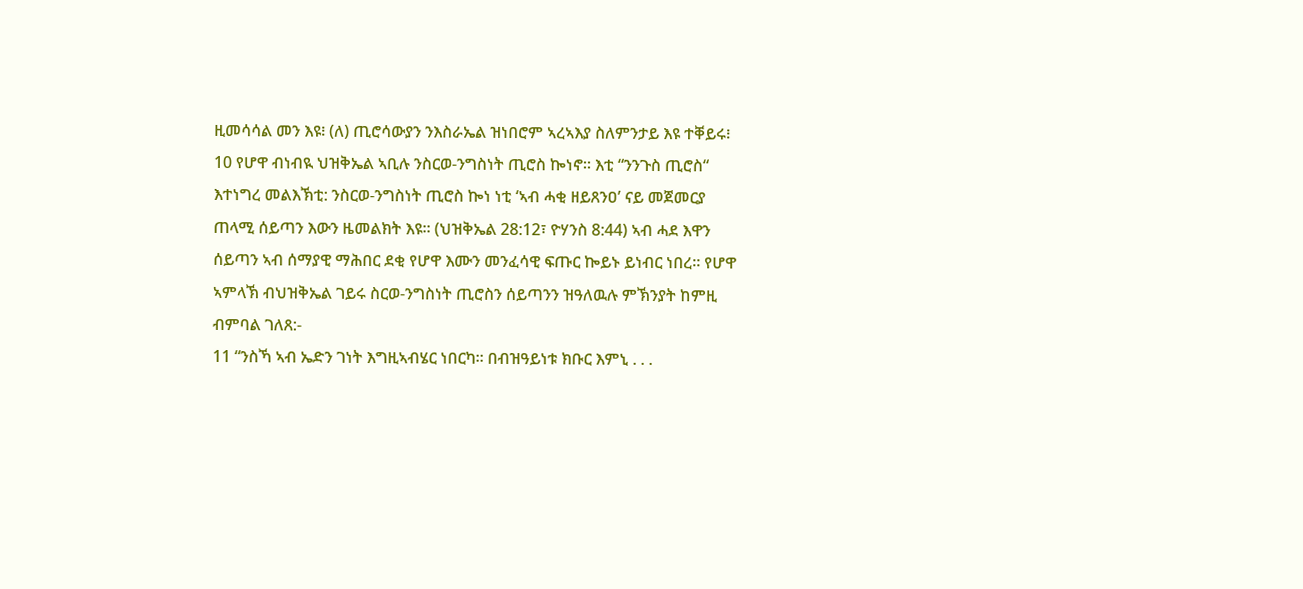ዚመሳሳል መን እዩ፧ (ለ) ጢሮሳውያን ንእስራኤል ዝነበሮም ኣረኣእያ ስለምንታይ እዩ ተቐይሩ፧
10 የሆዋ ብነብዪ ህዝቅኤል ኣቢሉ ንስርወ-ንግስነት ጢሮስ ኰነኖ። እቲ “ንንጉስ ጢሮስ“ እተነግረ መልእኽቲ: ንስርወ-ንግስነት ጢሮስ ኰነ ነቲ ‘ኣብ ሓቂ ዘይጸንዐ’ ናይ መጀመርያ ጠላሚ ሰይጣን እውን ዜመልክት እዩ። (ህዝቅኤል 28:12፣ ዮሃንስ 8:44) ኣብ ሓደ እዋን ሰይጣን ኣብ ሰማያዊ ማሕበር ደቂ የሆዋ እሙን መንፈሳዊ ፍጡር ኰይኑ ይነብር ነበረ። የሆዋ ኣምላኽ ብህዝቅኤል ገይሩ ስርወ-ንግስነት ጢሮስን ሰይጣንን ዝዓለዉሉ ምኽንያት ከምዚ ብምባል ገለጸ:-
11 “ንስኻ ኣብ ኤድን ገነት እግዚኣብሄር ነበርካ። በብዝዓይነቱ ክቡር እምኒ . . .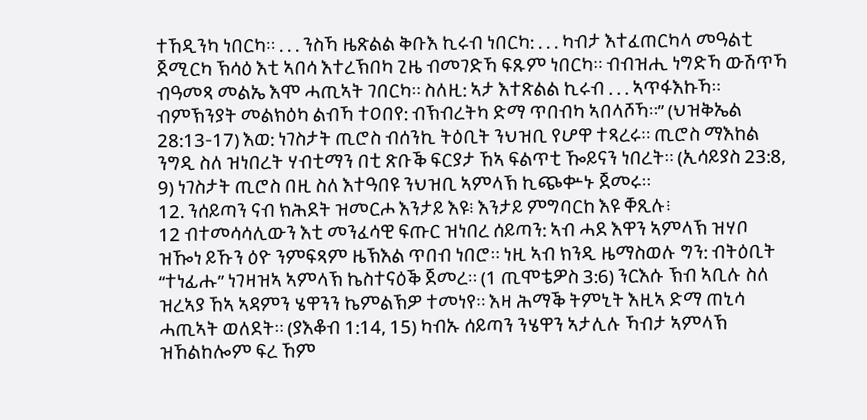ተኸዲንካ ነበርካ። . . . ንስኻ ዜጽልል ቅቡእ ኪሩብ ነበርካ: . . . ካብታ እተፈጠርካላ መዓልቲ ጀሚርካ ኽሳዕ እቲ ኣበሳ እተረኽበካ ጊዜ ብመገድኻ ፍጹም ነበርካ። ብብዝሒ ነግድኻ ውሽጥኻ ብዓመጻ መልኤ እሞ ሓጢኣት ገበርካ። ስለዚ: ኣታ እተጽልል ኪሩብ . . . ኣጥፋእኩኻ። ብምኽንያት መልክዕካ ልብኻ ተዐበየ: ብኽብረትካ ድማ ጥበብካ ኣበላሾኻ።” (ህዝቅኤል 28:13-17) እወ: ነገስታት ጢሮስ ብሰንኪ ትዕቢት ንህዝቢ የሆዋ ተጻረሩ። ጢሮስ ማእከል ንግዲ ስለ ዝነበረት ሃብቲማን በቲ ጽቡቕ ፍርያታ ኸኣ ፍልጥቲ ዀይናን ነበረት። (ኢሳይያስ 23:8, 9) ነገስታት ጢሮስ በዚ ስለ እተዓበዩ ንህዝቢ ኣምላኽ ኪጭቍኑ ጀመሩ።
12. ንሰይጣን ናብ ክሕደት ዝመርሖ እንታይ እዩ፧ እንታይ ምግባርከ እዩ ቐጺሉ፧
12 ብተመሳሳሊውን እቲ መንፈሳዊ ፍጡር ዝነበረ ሰይጣን: ኣብ ሓደ እዋን ኣምላኽ ዝሃቦ ዝዀነ ይኹን ዕዮ ንምፍጻም ዜኽእል ጥበብ ነበሮ። ነዚ ኣብ ክንዲ ዜማስወሉ ግን: ብትዕቢት “ተነፊሑ” ነገዛዝኣ ኣምላኽ ኬስተናዕቕ ጀመረ። (1 ጢሞቴዎስ 3:6) ንርእሱ ኽብ ኣቢሉ ስለ ዝረኣያ ኸኣ ኣዳምን ሄዋንን ኬምልኽዎ ተመነየ። እዛ ሕማቕ ትምኒት እዚኣ ድማ ጠኒሳ ሓጢኣት ወለደት። (ያእቆብ 1:14, 15) ካብኡ ሰይጣን ንሄዋን ኣታሊሉ ኻብታ ኣምላኽ ዝኸልከሎም ፍረ ኸም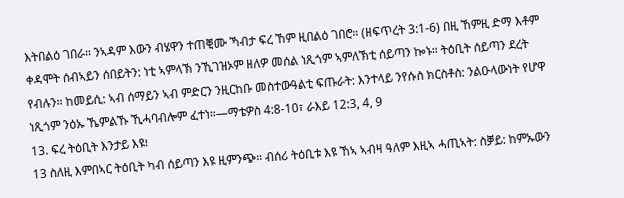እትበልዕ ገበራ። ንኣዳም እውን ብሄዋን ተጠቒሙ ኻብታ ፍረ ኸም ዚበልዕ ገበሮ። (ዘፍጥረት 3:1-6) በዚ ኸምዚ ድማ እቶም ቀዳሞት ሰብኣይን ሰበይትን: ነቲ ኣምላኽ ንኺገዝኦም ዘለዎ መሰል ነጺጎም ኣምለኽቲ ሰይጣን ኰኑ። ትዕቢት ሰይጣን ደረት የብሉን። ከመይሲ: ኣብ ሰማይን ኣብ ምድርን ንዚርከቡ መስተውዓልቲ ፍጡራት: እንተላይ ንየሱስ ክርስቶስ: ንልዑላውነት የሆዋ ነጺጎም ንዕኡ ኼምልኹ ኺሓባብሎም ፈተነ።—ማቴዎስ 4:8-10፣ ራእይ 12:3, 4, 9
13. ፍረ ትዕቢት እንታይ እዩ፧
13 ስለዚ እምበኣር ትዕቢት ካብ ሰይጣን እዩ ዚምንጭ። ብሰሪ ትዕቢቱ እዩ ኸኣ ኣብዛ ዓለም እዚኣ ሓጢኣት: ስቓይ: ከምኡውን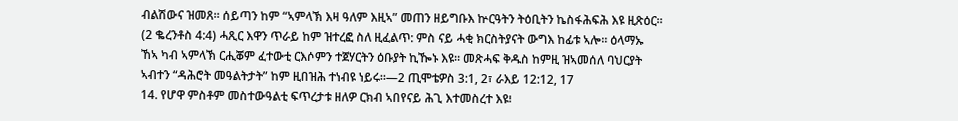ብልሽውና ዝመጸ። ሰይጣን ከም “ኣምላኽ እዛ ዓለም እዚኣ” መጠን ዘይግቡእ ኵርዓትን ትዕቢትን ኬስፋሕፍሕ እዩ ዚጽዕር። (2 ቈረንቶስ 4:4) ሓጺር እዋን ጥራይ ከም ዝተረፎ ስለ ዚፈልጥ: ምስ ናይ ሓቂ ክርስትያናት ውግእ ከፊቱ ኣሎ። ዕላማኡ ኸኣ ካብ ኣምላኽ ርሒቖም ፈተውቲ ርእሶምን ተጀሃርትን ዕቡያት ኪዀኑ እዩ። መጽሓፍ ቅዱስ ከምዚ ዝኣመሰለ ባህርያት ኣብተን “ዳሕሮት መዓልትታት” ከም ዚበዝሕ ተነብዩ ነይሩ።—2 ጢሞቴዎስ 3:1, 2፣ ራእይ 12:12, 17
14. የሆዋ ምስቶም መስተውዓልቲ ፍጥረታቱ ዘለዎ ርክብ ኣበየናይ ሕጊ እተመስረተ እዩ፧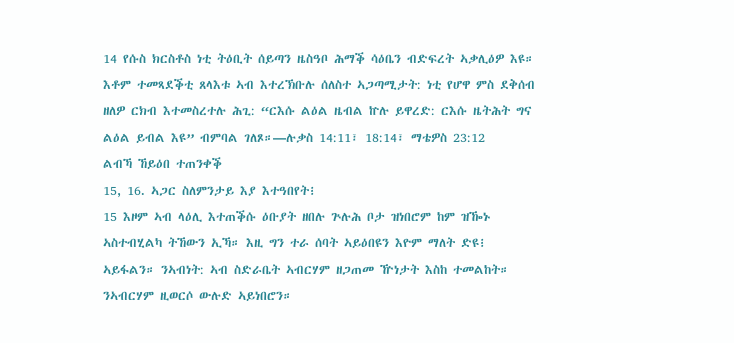14 የሱስ ክርስቶስ ነቲ ትዕቢት ሰይጣን ዜስዓቦ ሕማቕ ሳዕቤን ብድፍረት ኣቃሊዕዎ እዩ። እቶም ተመጻደቕቲ ጸላእቱ ኣብ እተረኽቡሉ ሰለስተ ኣጋጣሚታት: ነቲ የሆዋ ምስ ደቅሰብ ዘለዎ ርክብ እተመስረተሉ ሕጊ: “ርእሱ ልዕል ዜብል ኵሉ ይዋረድ: ርእሱ ዜትሕት ግና ልዕል ይብል እዩ” ብምባል ገለጾ።—ሉቃስ 14:11፣ 18:14፣ ማቴዎስ 23:12
ልብኻ ኸይዕበ ተጠንቀቕ
15, 16. ኣጋር ስለምንታይ እያ እተዓበየት፧
15 እዞም ኣብ ላዕሊ እተጠቕሱ ዕቡያት ዘበሉ ጕሉሕ ቦታ ዝነበሮም ከም ዝዀኑ ኣስተብሂልካ ትኸውን ኢኻ። እዚ ግን ተራ ሰባት ኣይዕበዩን እዮም ማለት ድዩ፧ ኣይፋልን። ንኣብነት: ኣብ ስድራቤት ኣብርሃም ዘጋጠመ ዅነታት እስከ ተመልከት። ንኣብርሃም ዚወርሶ ውሉድ ኣይነበሮን።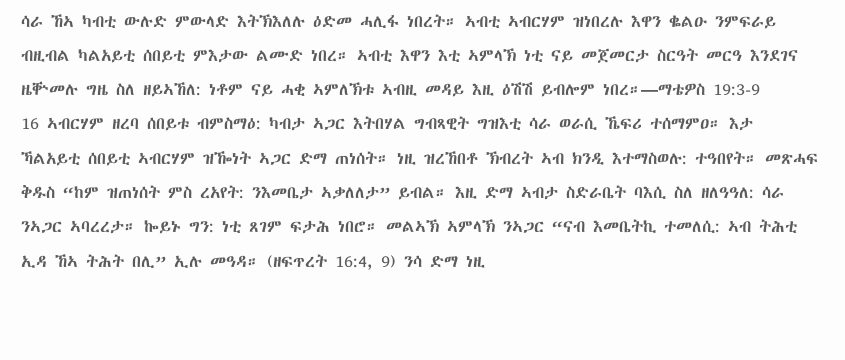ሳራ ኸኣ ካብቲ ውሉድ ምውላድ እትኽእለሉ ዕድመ ሓሊፋ ነበረት። ኣብቲ ኣብርሃም ዝነበረሉ እዋን ቈልዑ ንምፍራይ ብዚብል ካልአይቲ ሰበይቲ ምእታው ልሙድ ነበረ። ኣብቲ እዋን እቲ ኣምላኽ ነቲ ናይ መጀመርታ ስርዓት መርዓ እንደገና ዜቝመሉ ግዜ ስለ ዘይኣኸለ: ነቶም ናይ ሓቂ ኣምለኽቱ ኣብዚ መዳይ እዚ ዕሽሽ ይብሎም ነበረ።—ማቴዎስ 19:3-9
16 ኣብርሃም ዘረባ ሰበይቱ ብምስማዕ: ካብታ ኣጋር እትበሃል ግብጻዊት ግዝእቲ ሳራ ወራሲ ኼፍሪ ተሰማምዐ። እታ ኻልአይቲ ሰበይቲ ኣብርሃም ዝዀነት ኣጋር ድማ ጠነሰት። ነዚ ዝረኸበቶ ኽብረት ኣብ ክንዲ እተማስወሉ: ተዓበየት። መጽሓፍ ቅዱስ “ከም ዝጠነሰት ምስ ረአየት: ንእመቤታ ኣቃለለታ” ይብል። እዚ ድማ ኣብታ ስድራቤት ባእሲ ስለ ዘለዓዓለ: ሳራ ንኣጋር ኣባረረታ። ኰይኑ ግን: ነቲ ጸገም ፍታሕ ነበሮ። መልኣኽ ኣምላኽ ንኣጋር “ናብ እመቤትኪ ተመለሲ: ኣብ ትሕቲ ኢዳ ኸኣ ትሕት በሊ” ኢሉ መዓዳ። (ዘፍጥረት 16:4, 9) ንሳ ድማ ነዚ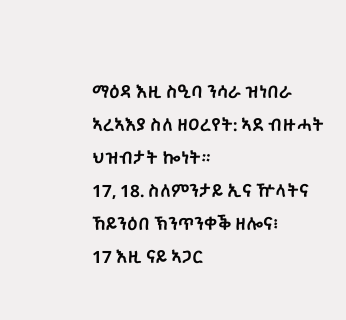ማዕዳ እዚ ስዒባ ንሳራ ዝነበራ ኣረኣእያ ስለ ዘዐረየት: ኣደ ብዙሓት ህዝብታት ኰነት።
17, 18. ስለምንታይ ኢና ዅላትና ኸይንዕበ ኽንጥንቀቕ ዘሎና፧
17 እዚ ናይ ኣጋር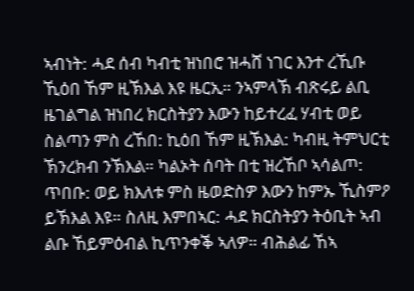ኣብነት: ሓደ ሰብ ካብቲ ዝነበሮ ዝሓሸ ነገር እንተ ረኺቡ ኺዕበ ኸም ዚኽእል እዩ ዜርኢ። ንኣምላኽ ብጽሩይ ልቢ ዜገልግል ዝነበረ ክርስትያን እውን ከይተረፈ ሃብቲ ወይ ስልጣን ምስ ረኸበ: ኪዕበ ኸም ዚኽእል: ካብዚ ትምህርቲ ኽንረክብ ንኽእል። ካልኦት ሰባት በቲ ዝረኸቦ ኣሳልጦ: ጥበቡ: ወይ ክእለቱ ምስ ዜወድስዎ እውን ከምኡ ኺስምዖ ይኽእል እዩ። ስለዚ እምበኣር: ሓደ ክርስትያን ትዕቢት ኣብ ልቡ ኸይምዕብል ኪጥንቀቕ ኣለዎ። ብሕልፊ ኸኣ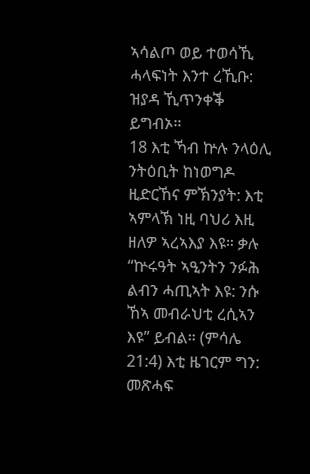ኣሳልጦ ወይ ተወሳኺ ሓላፍነት እንተ ረኺቡ: ዝያዳ ኺጥንቀቕ ይግብኦ።
18 እቲ ኻብ ኵሉ ንላዕሊ ንትዕቢት ከነወግዶ ዚድርኸና ምኽንያት: እቲ ኣምላኽ ነዚ ባህሪ እዚ ዘለዎ ኣረኣእያ እዩ። ቃሉ “ኵሩዓት ኣዒንትን ንፉሕ ልብን ሓጢኣት እዩ: ንሱ ኸኣ መብራህቲ ረሲኣን እዩ” ይብል። (ምሳሌ 21:4) እቲ ዜገርም ግን: መጽሓፍ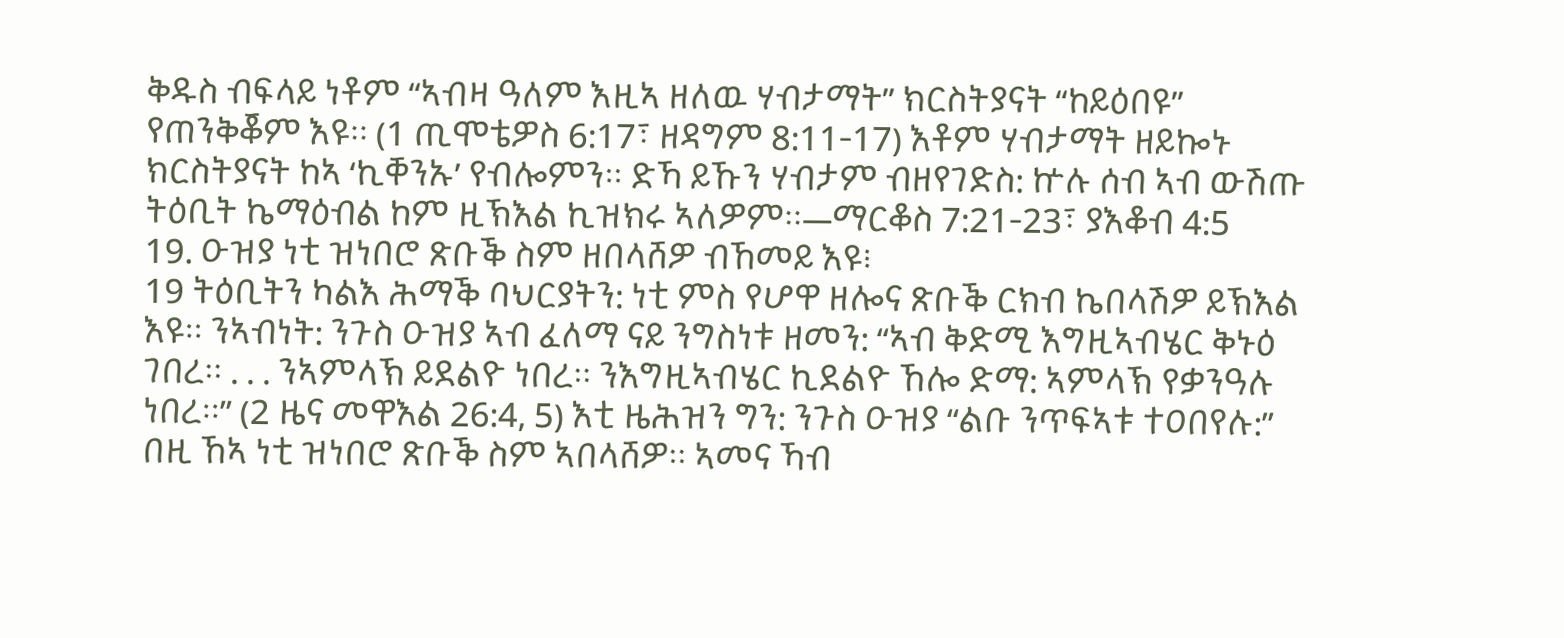ቅዱስ ብፍላይ ነቶም “ኣብዛ ዓለም እዚኣ ዘለዉ ሃብታማት” ክርስትያናት “ከይዕበዩ” የጠንቅቖም እዩ። (1 ጢሞቴዎስ 6:17፣ ዘዳግም 8:11-17) እቶም ሃብታማት ዘይኰኑ ክርስትያናት ከኣ ‘ኪቐንኡ’ የብሎምን። ድኻ ይኹን ሃብታም ብዘየገድስ: ኵሉ ሰብ ኣብ ውሽጡ ትዕቢት ኬማዕብል ከም ዚኽእል ኪዝክሩ ኣለዎም።—ማርቆስ 7:21-23፣ ያእቆብ 4:5
19. ዑዝያ ነቲ ዝነበሮ ጽቡቕ ስም ዘበላሸዎ ብኸመይ እዩ፧
19 ትዕቢትን ካልእ ሕማቕ ባህርያትን: ነቲ ምስ የሆዋ ዘሎና ጽቡቕ ርክብ ኬበላሽዎ ይኽእል እዩ። ንኣብነት: ንጉስ ዑዝያ ኣብ ፈለማ ናይ ንግስነቱ ዘመን: “ኣብ ቅድሚ እግዚኣብሄር ቅኑዕ ገበረ። . . . ንኣምላኽ ይደልዮ ነበረ። ንእግዚኣብሄር ኪደልዮ ኸሎ ድማ: ኣምላኽ የቃንዓሉ ነበረ።” (2 ዜና መዋእል 26:4, 5) እቲ ዜሕዝን ግን: ንጉስ ዑዝያ “ልቡ ንጥፍኣቱ ተዐበየሉ:” በዚ ኸኣ ነቲ ዝነበሮ ጽቡቕ ስም ኣበላሸዎ። ኣመና ኻብ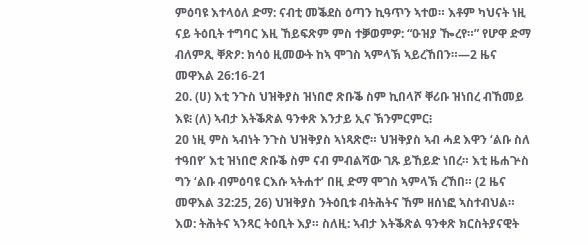ምዕባዩ እተላዕለ ድማ: ናብቲ መቕደስ ዕጣን ኪዓጥን ኣተወ። እቶም ካህናት ነዚ ናይ ትዕቢት ተግባር እዚ ኸይፍጽም ምስ ተቓወምዎ: “ዑዝያ ዀረየ።” የሆዋ ድማ ብለምጺ ቐጽዖ: ክሳዕ ዚመውት ከኣ ሞገስ ኣምላኽ ኣይረኸበን።—2 ዜና መዋእል 26:16-21
20. (ሀ) እቲ ንጉስ ህዝቅያስ ዝነበሮ ጽቡቕ ስም ኪበላሾ ቐሪቡ ዝነበረ ብኸመይ እዩ፧ (ለ) ኣብታ እትቕጽል ዓንቀጽ እንታይ ኢና ኽንምርምር፧
20 ነዚ ምስ ኣብነት ንጉስ ህዝቅያስ ኣነጻጽሮ። ህዝቅያስ ኣብ ሓደ እዋን ‘ልቡ ስለ ተዓበየ’ እቲ ዝነበሮ ጽቡቕ ስም ናብ ምብልሻው ገጹ ይኸይድ ነበረ። እቲ ዜሐጕስ ግን ‘ልቡ ብምዕባዩ ርእሱ ኣትሐተ’ በዚ ድማ ሞገስ ኣምላኽ ረኸበ። (2 ዜና መዋእል 32:25, 26) ህዝቅያስ ንትዕቢቱ ብትሕትና ኸም ዘሰነፎ ኣስተብህል። እወ: ትሕትና ኣንጻር ትዕቢት እያ። ስለዚ: ኣብታ እትቕጽል ዓንቀጽ ክርስትያናዊት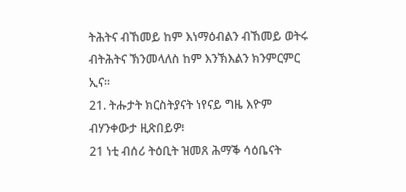ትሕትና ብኸመይ ከም እነማዕብልን ብኸመይ ወትሩ ብትሕትና ኽንመላለስ ከም እንኽእልን ክንምርምር ኢና።
21. ትሑታት ክርስትያናት ነየናይ ግዜ እዮም ብሃንቀውታ ዚጽበይዎ፧
21 ነቲ ብሰሪ ትዕቢት ዝመጸ ሕማቕ ሳዕቤናት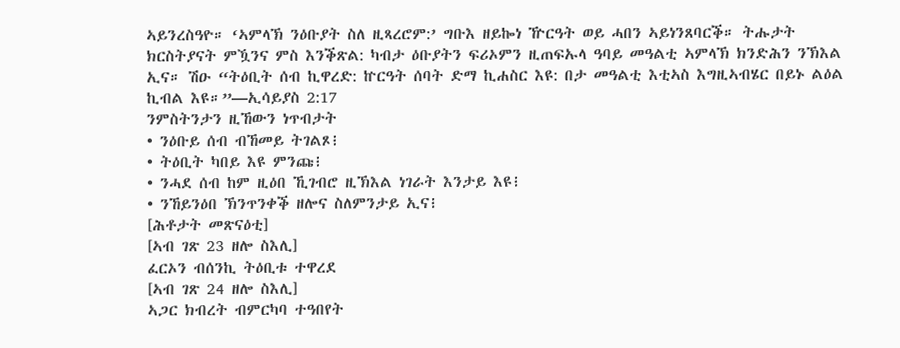ኣይንረስዓዮ። ‘ኣምላኽ ንዕቡያት ስለ ዚጻረሮም:’ ግቡእ ዘይኰነ ዅርዓት ወይ ሓበን ኣይነንጸባርቕ። ትሑታት ክርስትያናት ምዃንና ምስ እንቕጽል: ካብታ ዕቡያትን ፍሪኦምን ዚጠፍኡላ ዓባይ መዓልቲ ኣምላኽ ክንድሕን ንኽእል ኢና። ሽዑ “ትዕቢት ሰብ ኪዋረድ: ኵርዓት ሰባት ድማ ኪሐስር እዩ: በታ መዓልቲ እቲኣስ እግዚኣብሄር በይኑ ልዕል ኪብል እዩ።”—ኢሳይያስ 2:17
ንምስትንታን ዚኸውን ነጥብታት
• ንዕቡይ ሰብ ብኸመይ ትገልጾ፧
• ትዕቢት ካበይ እዩ ምንጩ፧
• ንሓደ ሰብ ከም ዚዕበ ኺገብሮ ዚኽእል ነገራት እንታይ እዩ፧
• ንኸይንዕበ ኽንጥንቀቕ ዘሎና ስለምንታይ ኢና፧
[ሕቶታት መጽናዕቲ]
[ኣብ ገጽ 23 ዘሎ ስእሊ]
ፈርኦን ብሰንኪ ትዕቢቱ ተዋረደ
[ኣብ ገጽ 24 ዘሎ ስእሊ]
ኣጋር ክብረት ብምርካባ ተዓበየት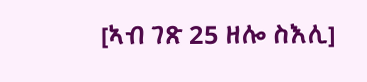[ኣብ ገጽ 25 ዘሎ ስእሊ]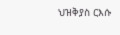ህዝቅያስ ርእሱ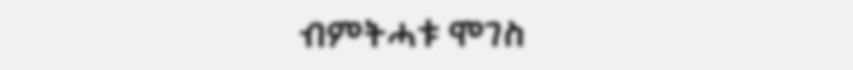ብምትሓቱ ሞገስ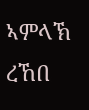ኣምላኽ ረኸበ